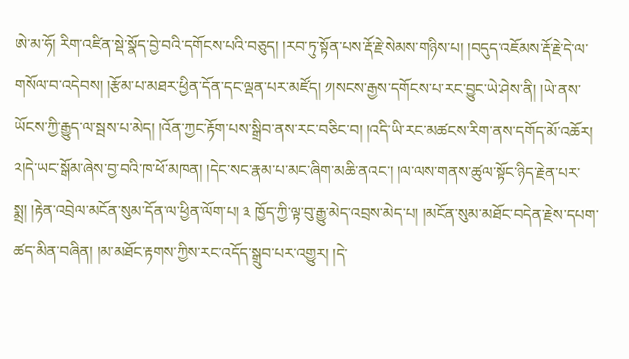ཨེ་མ་ཧོ། རིག་འཛིན་སྡེ་སྣོད་བྱེ་བའི་དགོངས་པའི་བཅུད། །རབ་ཏུ་སྟོན་པས་རྡོ་རྗེ་སེམས་གཉིས་པ། །བདུད་འཇོམས་རྡོ་རྗེ་དེ་ལ་གསོལ་བ་འདེབས། །རྩོམ་པ་མཐར་ཕྱིན་དོན་དང་ལྡན་པར་མཛོད། ༡།སངས་རྒྱས་དགོངས་པ་རང་བྱུང་ཡེ་ཤེས་ནི། །ཡེ་ནས་ཡོངས་ཀྱི་རྒྱུད་ལ་སྦས་པ་མེད། །འོན་ཀྱང་རྟོག་པས་སྒྲིབ་ནས་རང་བཅིང་བ། །འདི་ཡི་རང་མཚངས་རིག་ནས་དགོད་མོ་འཆོར། ༢།དེ་ཡང་སྒོམ་ཞེས་བྱ་བའི་ཁ་ཕོ་མཁན། །དེང་སང་རྣམ་པ་མང་ཞིག་མཆི་ནའང་། །ལ་ལས་གནས་ཚུལ་སྟོང་ཉིད་རྗེན་པར་སྨྲ། །རྟེན་འབྲེལ་མངོན་སུམ་དོན་ལ་ཕྱིན་ལོག་པ། ༣ ཁྱོད་ཀྱི་ལྟ་བུ་རྒྱུ་མེད་འབྲས་མེད་པ། །མངོན་སུམ་མཐོང་བདེན་རྗེས་དཔག་ཚད་མིན་བཞིན། །མ་མཐོང་རྟགས་ཀྱིས་རང་འདོད་སྒྲུབ་པར་འགྱུར། །དེ་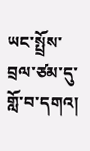ཡང་སྤྲོས་བྲལ་ཙམ་དུ་གློ་བ་དགའ།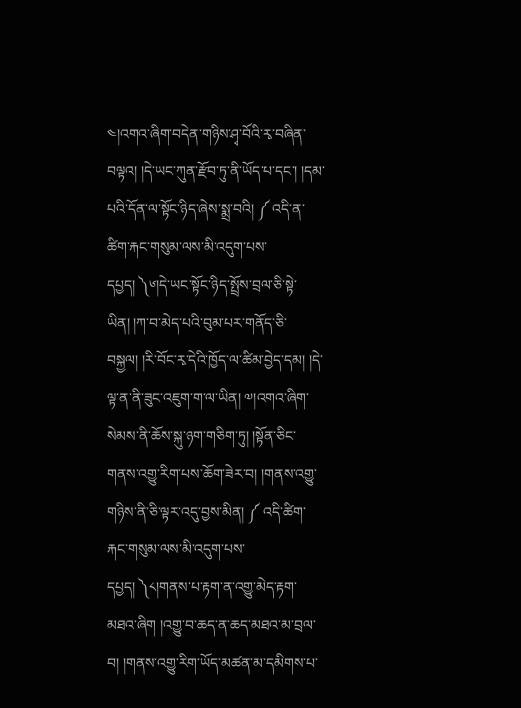༤།འགའ་ཞིག་བདེན་གཉིས་ཤྭ་བོའི་རྭ་བཞིན་བལྟའ། །དེ་ཡང་ཀུན་རྫོབ་ཏུ་ནི་ཡོད་པ་དང་། །དམ་པའི་དོན་ལ་སྟོང་ཉིད་ཞེས་སྨྲ་བའི། ༼ འདི་ན་ཚིག་རྐང་གསུམ་ལས་མི་འདུག་པས་དཔྱད། ༽༦།དེ་ཡང་སྟོང་ཉིད་སྤྲོས་བྲལ་ཅི་སྟེ་ཡིན། །ཀ་བ་མེད་པའི་བུམ་པར་གནོད་ཅི་བསྐྱལ། །རི་བོང་རྭ་དེའི་ཁྱོད་ལ་ཚིམ་བྱེད་དམ། །དེ་ལྟ་ན་ནི་ཟུང་འཇུག་ག་ལ་ཡིན། ༧།འགའ་ཞིག་སེམས་ནི་ཆོས་སྐུ་ཉག་གཅིག་ཏུ། །སྟོན་ཅིང་གནས་འགྱུ་རིག་པས་ཆོག་ཟེར་བ། །གནས་འགྱུ་གཉིས་ནི་ཅི་ལྟར་འདུ་བྱས་མིན། ༼ འདི་ཚིག་རྐང་གསུམ་ལས་མི་འདུག་པས་དཔྱད། ༽༨།གནས་པ་རྟག་ན་འགྱུ་མེད་རྟག་མཐའ་ཞིག །འགྱུ་བ་ཆད་ན་ཆད་མཐའ་མ་བྲལ་བ། །གནས་འགྱུ་རིག་ཡོད་མཚན་མ་དམིགས་པ་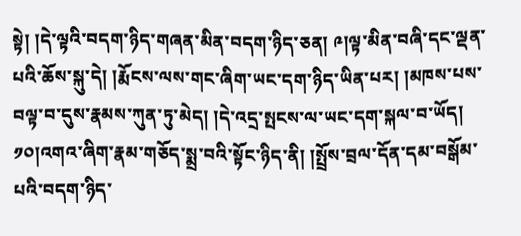སྟེ། །དེ་ལྟའི་བདག་ཉིད་གཞན་མིན་བདག་ཉིད་ཅན། ༩།ལྟ་མིན་བཞི་དང་ལྡན་པའི་ཆོས་སྐུ་དེ། །རྨོངས་ལས་གང་ཞིག་ཡང་དག་ཉིད་ཡིན་པར། །མཁས་པས་བལྟ་བ་དུས་རྣམས་ཀུན་ཏུ་མེད། །དེ་འདྲ་སྤངས་ལ་ཡང་དག་སྐལ་བ་ཡོད། ༡༠།འགའ་ཞིག་རྣམ་གཅོད་སྨྲ་བའི་སྟོང་ཉིད་ནི། །སྤྲོས་བྲལ་དོན་དམ་བསྒོམ་པའི་བདག་ཉིད་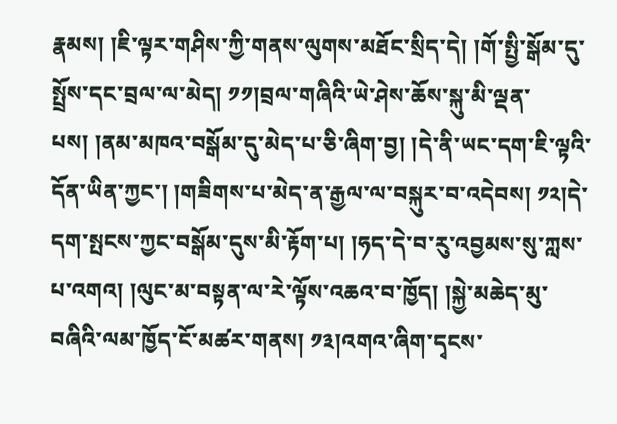རྣམས། །ཇི་ལྟར་གཤིས་ཀྱི་གནས་ལུགས་མཐོང་སྲིད་དེ། །གོ་སྤྱི་སྒོམ་དུ་སྤྲོས་དང་བྲལ་ལ་མེད། ༡༡།བྲལ་གཞིའི་ཡེ་ཤེས་ཆོས་སྐུ་མི་ལྡན་པས། །ནམ་མཁའ་བསྒོམ་དུ་མེད་པ་ཅི་ཞིག་བྱ། །དེ་ནི་ཡང་དག་ཇི་ལྟའི་དོན་ཡིན་ཀྱང་། །གཟིགས་པ་མེད་ན་རྒྱལ་ལ་བསྐུར་བ་འདེབས། ༡༢།དེ་དག་སྤངས་ཀྱང་བསྒོམ་དུས་མི་རྟོག་པ། །ཧད་དེ་བ་རུ་འབྱམས་སུ་ཀླས་པ་འགའ། །ལུང་མ་བསྟན་ལ་རེ་ལྟོས་འཆའ་བ་ཁྱོད། །སྐྱེ་མཆེད་མུ་བཞིའི་ལམ་ཁྱོད་ངོ་མཚར་གནས། ༡༣།འགའ་ཞིག་དྭངས་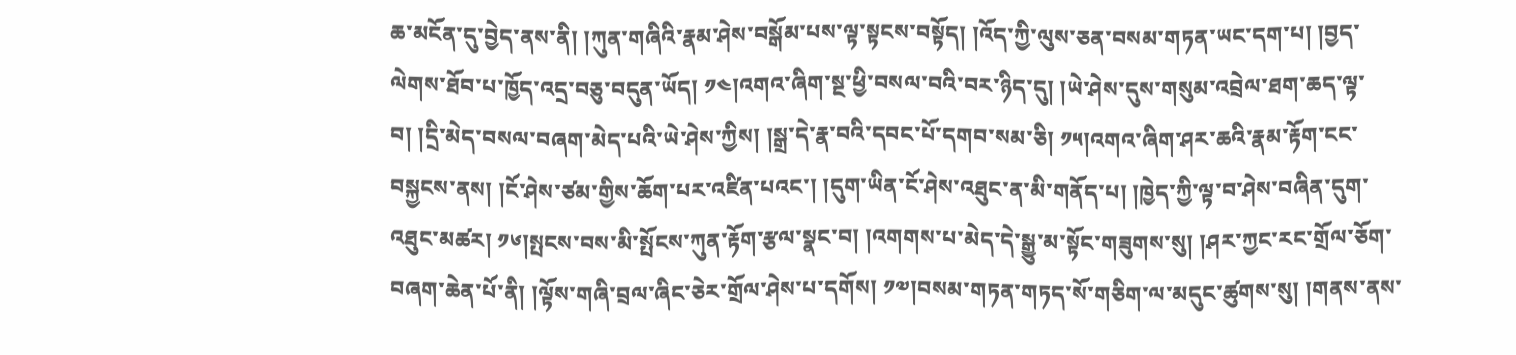ཆ་མངོན་དུ་བྱེད་ནས་ནི། །ཀུན་གཞིའི་རྣམ་ཤེས་བསྒོམ་པས་ལྟ་སྟངས་བསྟོད། །འོད་ཀྱི་ལུས་ཅན་བསམ་གཏན་ཡང་དག་པ། །བྱད་ལེགས་ཐོབ་པ་ཁྱོད་འདྲ་བཅུ་བདུན་ཡོད། ༡༤།འགའ་ཞིག་སྔ་ཕྱི་བསལ་བའི་བར་ཉིད་དུ། །ཡེ་ཤེས་དུས་གསུམ་འབྲེལ་ཐག་ཆད་ལྟ་བ། །དྲི་མེད་བསལ་བཞག་མེད་པའི་ཡེ་ཤེས་ཀྱིས། །སྒྲ་དེ་རྣ་བའི་དབང་པོ་དགབ་སམ་ཅི། ༡༥།འགའ་ཞིག་ཤར་ཆའི་རྣམ་རྟོག་ངང་བསྐྱངས་ནས། །ངོ་ཤེས་ཙམ་གྱིས་ཆོག་པར་འཛིན་པའང་། །དུག་ཡིན་ངོ་ཤེས་འཐུང་ན་མི་གནོད་པ། །ཁྱེད་ཀྱི་ལྟ་བ་ཤེས་བཞིན་དུག་འཐུང་མཚར། ༡༦།སྤངས་བས་མི་སྤོངས་ཀུན་རྟོག་རྩལ་སྣང་བ། །འགགས་པ་མེད་དེ་སྒྱུ་མ་སྟོང་གཟུགས་སུ། །ཤར་ཀྱང་རང་གྲོལ་ཅོག་བཞག་ཆེན་པོ་ནི། །ལྟོས་གཞི་བྲལ་ཞིང་ཅེར་གྲོལ་ཤེས་པ་དགོས། ༡༧།བསམ་གཏན་གཏད་སོ་གཅིག་ལ་མདུང་ཚུགས་སུ། །གནས་ནས་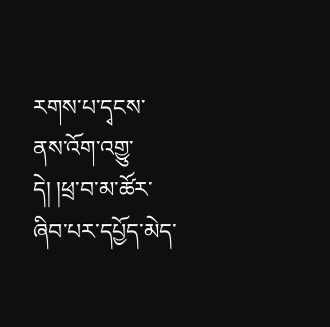རགས་པ་དྭངས་ནས་འོག་འགྱུ་དེ། །ཕྲ་བ་མ་ཚོར་ཞིབ་པར་དཔྱོད་མེད་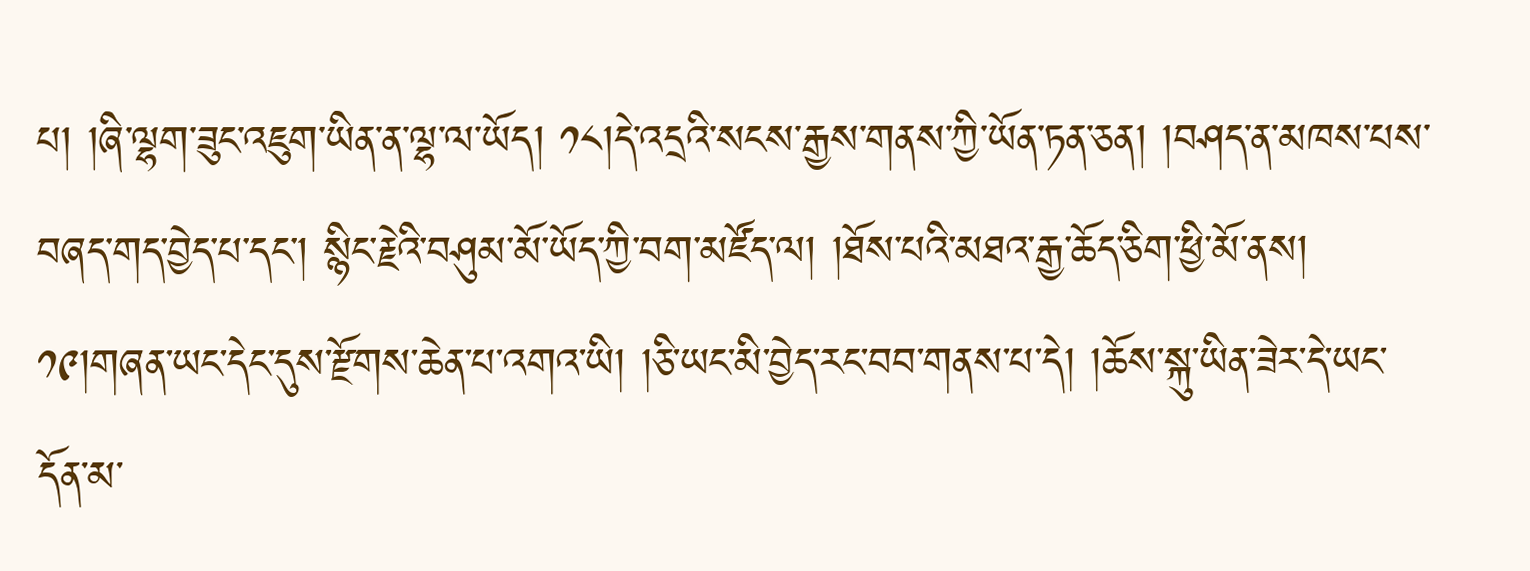པ། །ཞི་ལྷག་ཟུང་འཇུག་ཡིན་ན་ལྷ་ལ་ཡོད། ༡༨།དེ་འདྲའི་སངས་རྒྱས་གནས་ཀྱི་ཡོན་ཏན་ཅན། །བཤད་ན་མཁས་པས་བཞད་གད་བྱེད་པ་དང་། སྙིང་རྗེའི་བཤུམ་མོ་ཡོད་ཀྱི་བག་མཛོད་ལ། །ཐོས་པའི་མཐའ་རྒྱ་ཆོད་ཅིག་ཕྱི་མོ་ནས། ༡༩།གཞན་ཡང་དེང་དུས་རྫོགས་ཆེན་པ་འགའ་ཡི། །ཅི་ཡང་མི་བྱེད་རང་བབ་གནས་པ་དེ། །ཆོས་སྐུ་ཡིན་ཟེར་དེ་ཡང་དོན་མ་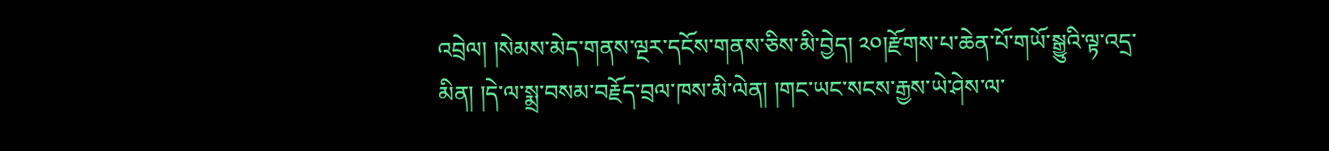འབྲེལ། །སེམས་མེད་གནས་ལྔར་དངོས་གནས་ཅིས་མི་བྱེད། ༢༠།རྫོགས་པ་ཆེན་པོ་གཡོ་སྒྱུའི་ལྟ་འདྲ་མིན། །དེ་ལ་སྨྲ་བསམ་བརྗོད་བྲལ་ཁས་མི་ལེན། །གང་ཡང་སངས་རྒྱས་ཡེ་ཤེས་ལ་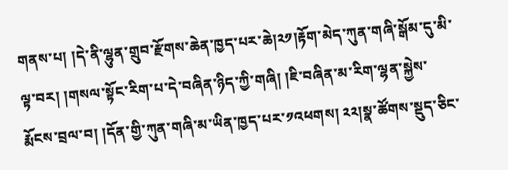གནས་པ། །དེ་ནི་ལྷུན་གྲུབ་རྫོགས་ཆེན་ཁྱད་པར་ཆེ།༢༡།རྟོག་མེད་ཀུན་གཞི་སྒོམ་དུ་མི་ལྟ་བར། །གསལ་སྟོང་རིག་པ་དེ་བཞིན་ཉིད་ཀྱི་གཞི། །ཇི་བཞིན་མ་རིག་ལྷན་སྐྱེས་རྨོངས་བྲལ་བ། །དོན་གྱི་ཀུན་གཞི་མ་ཡིན་ཁྱད་པར་༡འཕགས། ༢༢།སྣ་ཚོགས་སྡུད་ཅིང་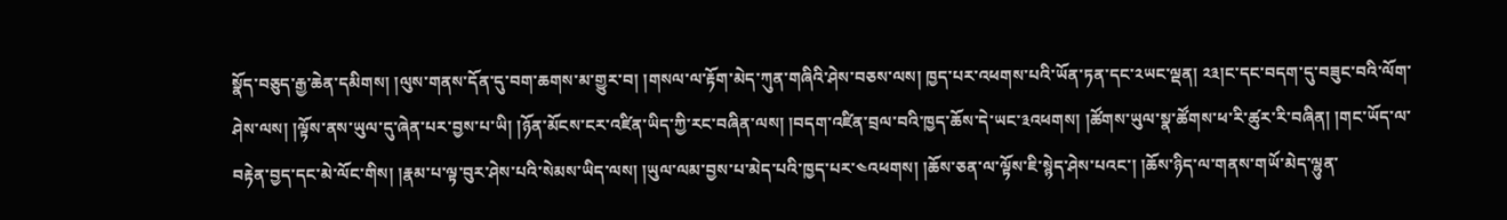སྣོད་བཅུད་རྒྱ་ཆེན་དམིགས། །ལུས་གནས་དོན་དུ་བག་ཆགས་མ་གྱུར་བ། །གསལ་ལ་རྟོག་མེད་ཀུན་གཞིའི་ཤེས་བཅས་ལས། ཁྱད་པར་འཕགས་པའི་ཡོན་ཏན་དང་༢ཡང་ལྡན། ༢༣།ང་དང་བདག་དུ་བཟུང་བའི་ལོག་ཤེས་ལས། །ལྟོས་ནས་ཡུལ་དུ་ཞེན་པར་བྱས་པ་ཡི། །ཉོན་མོངས་ངར་འཛིན་ཡིད་ཀྱི་རང་བཞིན་ལས། །བདག་འཛིན་བྲལ་བའི་ཁྱད་ཆོས་དེ་ཡང་༣འཕགས། །ཚོགས་ཡུལ་སྣ་ཚོགས་ཕ་རི་ཚུར་རི་བཞིན། །གང་ཡོད་ལ་བརྟེན་བྱད་དང་མེ་ལོང་གིས། །རྣམ་པ་ལྟ་བུར་ཤེས་པའི་སེམས་ཡིད་ལས། །ཡུལ་ལམ་བྱས་པ་མེད་པའི་ཁྱད་པར་༤འཕགས། །ཆོས་ཅན་ལ་ལྟོས་ཇི་སྙེད་ཤེས་པའང་། །ཆོས་ཉིད་ལ་གནས་གཡོ་མེད་ལྷུན་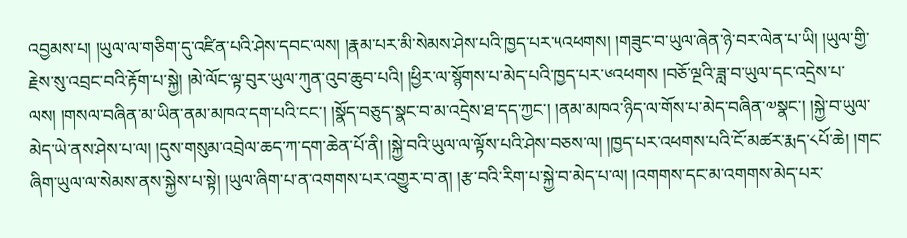འབྱམས་པ། །ཡུལ་ལ་གཅིག་དུ་འཛིན་པའི་ཤེས་དབང་ལས། །རྣམ་པར་མི་སེམས་ཤེས་པའི་ཁྱད་པར་༥འཕགས། །གཟུང་བ་ཡུལ་ཞེན་ཉེ་བར་ལེན་པ་ཡི། །ཡུལ་གྱི་རྗེས་སུ་འབྲང་བའི་རྟོག་པ་སྐྱེ། །མེ་ལོང་ལྟ་བུར་ཡུལ་ཀུན་འུབ་ཆུབ་པའི། །ཕྱིར་ལ་སྙོགས་པ་མེད་པའི་ཁྱད་པར་༦འཕགས །བཅོ་ལྔའི་ཟླ་བ་ཡུལ་དང་འདྲེས་པ་ལས། །གསལ་བཞིན་མ་ཡིན་ནམ་མཁའ་དག་པའི་ངང་། །སྣོད་བཅུད་སྣང་བ་མ་འདྲེས་ཐ་དད་ཀྱང་། །ནམ་མཁའ་ཉིད་ལ་གོས་པ་མེད་བཞིན་༧སྣང་། །སྐྱེ་བ་ཡུལ་མེད་ཡེ་ནས་ཤེས་པ་ལ། །དུས་གསུམ་འབྲེལ་ཆད་ཀ་དག་ཆེན་པོ་ནི། །སྐྱེ་བའི་ཡུལ་ལ་ལྟོས་པའི་ཤེས་བཅས་ལ། །ཁྱད་པར་འཕགས་པའི་ངོ་མཚར་རྨད་༨པོ་ཆེ། །གང་ཞིག་ཡུལ་ལ་སེམས་ནས་སྐྱེས་པ་སྟེ། །ཡུལ་ཞིག་པ་ན་འགགས་པར་འགྱུར་བ་ན། །རྩ་བའི་རིག་པ་སྐྱེ་བ་མེད་པ་ལ། །འགགས་དང་མ་འགགས་མེད་པར་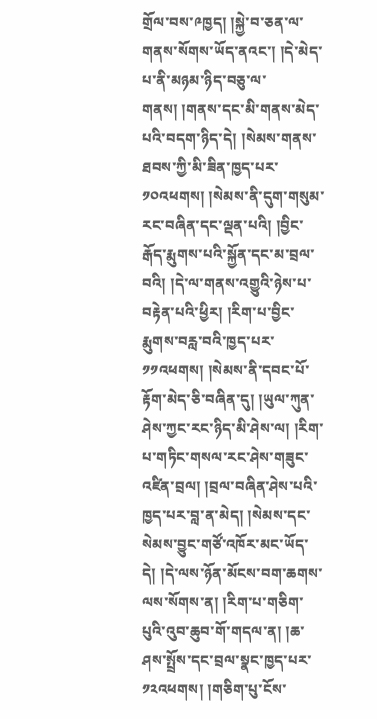གྲོལ་བས་༩ཁྱད། །སྐྱེ་བ་ཅན་ལ་གནས་སོགས་ཡོད་ནའང་། །དེ་མེད་པ་ནི་མཉམ་ཉིད་བཅུ་ལ་གནས། །གནས་དང་མི་གནས་མེད་པའི་བདག་ཉིད་དེ། །སེམས་གནས་ཐབས་ཀྱི་མི་ཟིན་ཁྱད་པར་༡༠འཕགས། །སེམས་ནི་དུག་གསུམ་རང་བཞིན་དང་ལྡན་པའི། །བྱིང་རྒོད་རྨུགས་པའི་སྐྱོན་དང་མ་བྲལ་བའི། །དེ་ལ་གནས་འགྱུའི་ཉེས་པ་བརྟེན་པའི་ཕྱིར། །རིག་པ་བྱིང་རྨུགས་བརླ་བའི་ཁྱད་པར་༡༡འཕགས། །སེམས་ནི་དབང་པོ་རྟོག་མེད་ཅི་བཞིན་དུ། །ཡུལ་ཀུན་ཤེས་ཀྱང་རང་ཉིད་མི་ཤེས་ལ། །རིག་པ་གཏིང་གསལ་རང་ཤེས་གཟུང་འཛིན་བྲལ། །བྲལ་བཞིན་ཤེས་པའི་ཁྱད་པར་བླ་ན་མེད། །སེམས་དང་སེམས་བྱུང་གཙོ་འཁོར་མང་ཡོད་དེ། །དེ་ལས་ཉོན་མོངས་བག་ཆགས་ལས་སོགས་ན། །རིག་པ་གཅིག་པུའི་འུབ་ཆུབ་གོ་གདལ་ན། །ཆ་ཤས་སྤྲོས་དང་བྲལ་སྣང་ཁྱད་པར་༡༢འཕགས། །གཅིག་པུ་ངོས་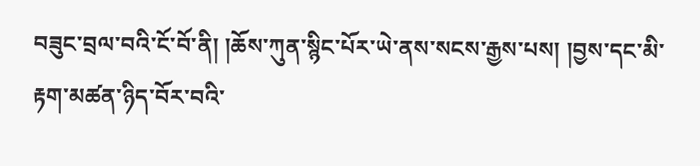བཟུང་བྲལ་བའི་ངོ་བོ་ནི། །ཆོས་ཀུན་སྙིང་པོར་ཡེ་ནས་སངས་རྒྱས་པས། །བྱས་དང་མི་རྟག་མཚན་ཉིད་བོར་བའི་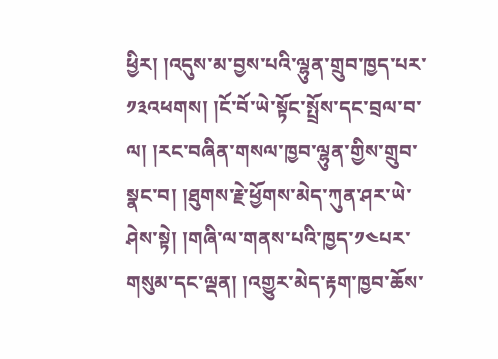ཕྱིར། །འདུས་མ་བྱས་པའི་ལྷུན་གྲུབ་ཁྱད་པར་༡༣འཕགས། །ངོ་བོ་ཡེ་སྟོང་སྤྲོས་དང་བྲལ་བ་ལ། །རང་བཞིན་གསལ་ཁྱབ་ལྷུན་གྱིས་གྲུབ་སྣང་བ། །ཐུགས་རྗེ་ཕྱོགས་མེད་ཀུན་ཤར་ཡེ་ཤེས་སྟེ། །གཞི་ལ་གནས་པའི་ཁྱད་༡༤པར་གསུམ་དང་ལྡན། །འགྱུར་མེད་རྟག་ཁྱབ་ཆོས་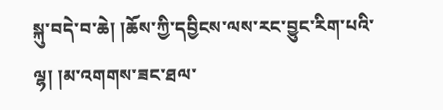སྐུ་བདེ་བ་ཆེ། །ཆོས་ཀྱི་དབྱིངས་ལས་རང་བྱུང་རིག་པའི་ལྷ། །མ་འགགས་ཟང་ཐལ་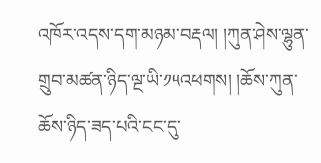འཁོར་འདས་དག་མཉམ་བརྡལ། །ཀུན་ཤེས་ལྷུན་གྲུབ་མཚན་ཉིད་ལྔ་ཡི་༡༥འཕགས། །ཆོས་ཀུན་ཆོས་ཉིད་ཟད་པའི་ངང་དུ་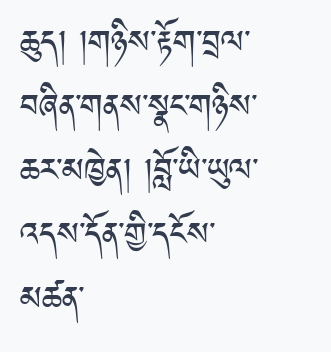ཆུད། །གཉིས་རྟོག་བྲལ་བཞིན་གནས་སྣང་གཉིས་ཆར་མཁྱེན། །བློ་ཡི་ཡུལ་འདས་དོན་གྱི་དངོས་མཚན་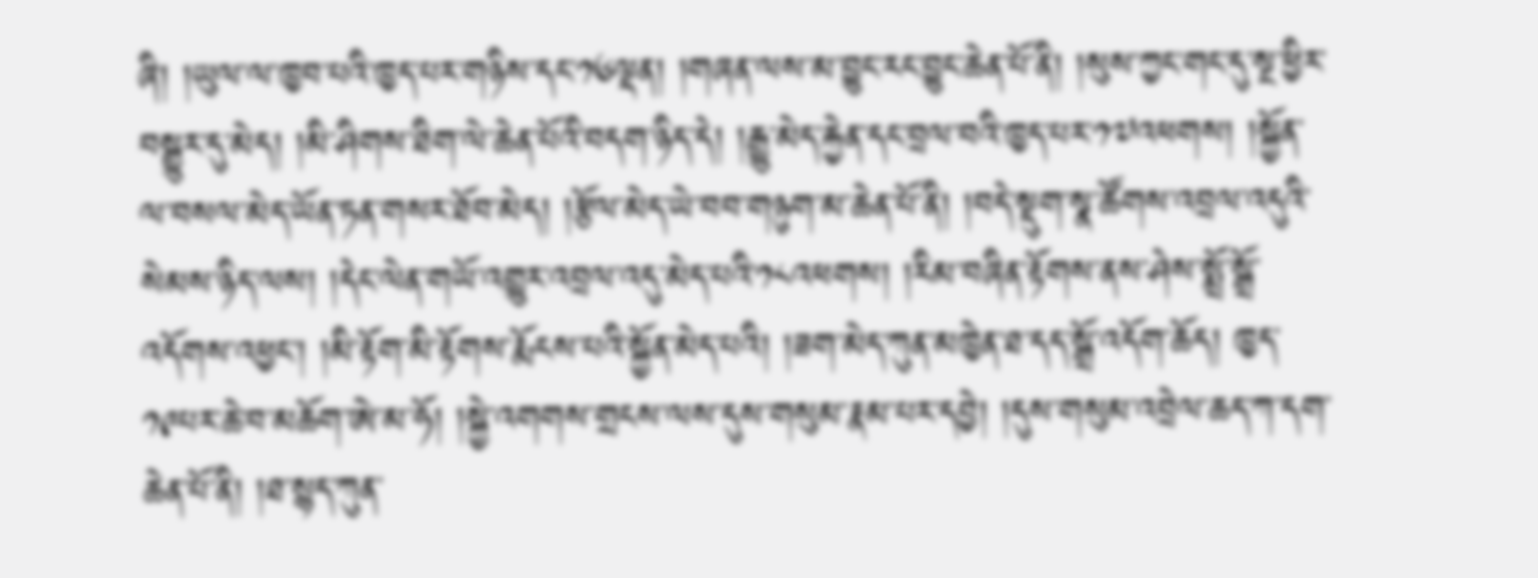ཞི། །ཡུལ་ལ་ཁྱབ་པའི་ཁྱད་པར་གཉིས་དང་༡༦ལྡན། །གཞན་ལས་མ་བྱུང་རང་བྱུང་ཆེན་པོ་ནི། །སུས་ཀྱང་གང་དུ་སྔ་ཕྱིར་བསྒྱུར་དུ་མེད། །མི་ཤིགས་ཐིག་ལེ་ཆེན་པོའི་བདག་ཉིད་དེ། །རྒྱུ་མེད་རྐྱེན་དང་བྲལ་བའི་ཁྱད་པར་༡༧འཕགས། །སྐྱོན་ལ་བསལ་མེད་ཡོན་ཏན་གསར་ཐོབ་མེད། །རྩོལ་མེད་ཡེ་བབ་གཉུག་མ་ཆེན་པོ་ནི། །བདེ་སྡུག་སྣ་ཚོགས་འབྲལ་འདུའི་སེམས་ཉིད་ལས། །དེང་ལེན་གཡོ་འགྱུར་འབྲལ་འདུ་མེད་པའི་༡༨འཕགས། །རིམ་བཞིན་རྟོགས་ནས་ཤེས་སྨྲོ་སྒྲོ་འདོགས་འཕྱང་། །མི་རྟོག་མི་རྟོགས་རྨོངས་པའི་སྐྱོན་མེད་པའི། །ཟག་མེད་ཀུན་མཁྱེན་ཐ་དད་སྒྲོ་འདོག་ཆོད། ཁྱད་༡༩པར་ཆེ་བ་མཆོག་ཨེ་མ་ཧོ། །སྐྱེ་འགགས་གྲངས་ལས་དུས་གསུམ་རྣམ་པར་དབྱེ། །དུས་གསུམ་འབྲེལ་ཆད་ཀ་དག་ཆེན་པོ་ནི། །ཐ་སྙད་ཀུན་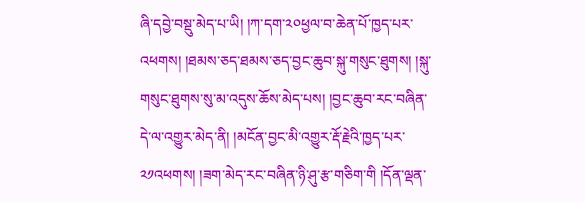ཞི་དབྱེ་བསྡུ་མེད་པ་ཡི། །ཀ་དག་༢༠ཕྱལ་བ་ཆེན་པོ་ཁྱད་པར་འཕགས། །ཐམས་ཅད་ཐམས་ཅད་བྱང་ཆུབ་སྐུ་གསུང་ཐུགས། །སྐུ་གསུང་ཐུགས་སུ་མ་འདུས་ཆོས་མེད་པས། །བྱང་ཆུབ་རང་བཞིན་དེ་ལ་འགྱུར་མེད་ནི། །མངོན་བྱང་མི་འགྱུར་རྡོ་རྗེའི་ཁྱད་པར་༢༡འཕགས། །ཟག་མེད་རང་བཞིན་ཉི་ཤུ་རྩ་གཅིག་གི །དོན་ལྡན་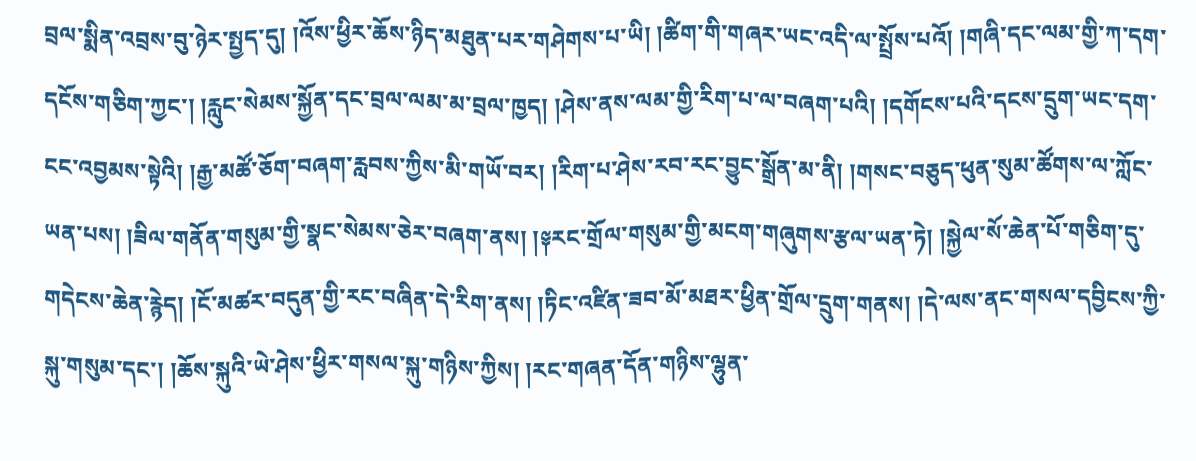བྲལ་སྨིན་འབྲས་བུ་ཉེར་སྤྱད་དུ། །འོས་ཕྱིར་ཆོས་ཉིད་མཐུན་པར་གཤེགས་པ་ཡི། །ཚིག་གི་གཞར་ཡང་འདི་ལ་སྤྲོས་པའོ། །གཞི་དང་ལམ་གྱི་ཀ་དག་དངོས་གཅིག་ཀྱང་། །རླུང་སེམས་སྐྱོན་དང་བྲལ་ལམ་མ་བྲལ་ཁྱད། །ཤེས་ནས་ལམ་གྱི་རིག་པ་ལ་བཞག་པའི། །དགོངས་པའི་དངས་དྲུག་ཡང་དག་ངང་འབྱམས་སྟེའི། །རྒྱ་མཚོ་ཅོག་བཞག་རླབས་ཀྱིས་མི་གཡོ་བར། །རིག་པ་ཤེས་རབ་རང་བྱུང་སྒྲོན་མ་ནི། །གསང་བཅུད་ཕུན་སུམ་ཚོགས་ལ་ཀློང་ཡན་པས། །ཟིལ་གནོན་གསུམ་གྱི་སྣང་སེམས་ཅེར་བཞག་ནས། །༈རང་གྲོལ་གསུམ་གྱི་མངག་གཞུགས་རྩལ་ཡན་ཏེ། །སྐྱེལ་སོ་ཆེན་པོ་གཅིག་དུ་གདེངས་ཆེན་རྙེད། །ངོ་མཚར་བདུན་གྱི་རང་བཞིན་དེ་རིག་ནས། །ཏིང་འཛིན་ཟབ་མོ་མཐར་ཕྱིན་གྲོལ་དྲུག་གནས། །དེ་ལས་ནང་གསལ་དབྱིངས་ཀྱི་སྐུ་གསུམ་དང་། །ཆོས་སྐུའི་ཡེ་ཤེས་ཕྱིར་གསལ་སྐུ་གཉིས་ཀྱིས། །རང་གཞན་དོན་གཉིས་ལྷུན་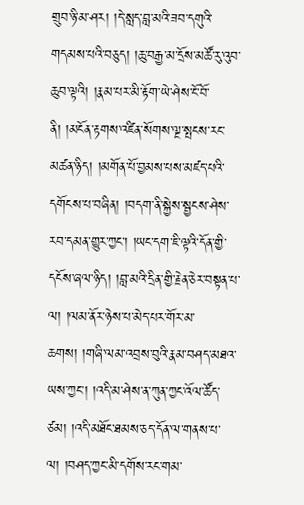གྲུབ་ཉི་མ་ཤར། །དེ་སླད་བླ་མའི་ཟབ་དགུའི་གདམས་པའི་བཅུད། །ཆུ་བརྒྱ་མ་དྲོས་མཚོ་རུ་འུབ་ཆུབ་ལྟའི། །རྣམ་པར་མི་རྟོག་ཡེ་ཤེས་ངོ་བོ་ནི། །མངོན་རྟགས་འཛིན་སོགས་ལྔ་སྤངས་རང་མཚན་ཉིད། །མགོན་པོ་བྱམས་པས་མཛད་པའི་དགོངས་པ་བཞིན། །བདག་ནི་སྐྱེས་སྦྱངས་ཤེས་རབ་དམན་གྱུར་ཀྱང་། །ཡང་དག་ཇི་ལྟའི་དོན་གྱི་དངོས་ཞལ་ཉིད། །བླ་མའི་དྲིན་གྱི་རྗེན་ཅེར་བསྟན་པ་ལ། །ལམ་ནོར་ཉེས་པ་མེད་པར་གོར་མ་ཆགས། །གཞི་ལམ་འབྲས་བུའི་རྣམ་བཤད་མཐའ་ཡས་ཀྱང་། །འདི་མ་ཤེས་ན་ཀུན་ཀྱང་འོལ་ཚོད་ཙམ། །འདི་མཐོང་ཐམས་ཅད་དོན་ལ་གནས་པ་ལ། །བཤད་ཀྱང་མི་དགོས་རང་གམ་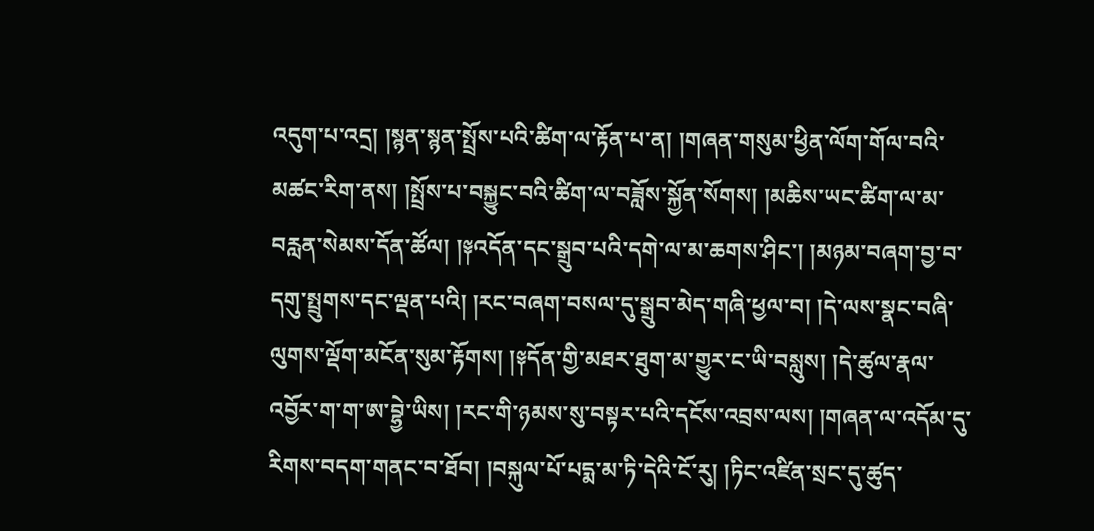འདུག་པ་འདྲ། །སྙན་སྙན་སྤྲོས་པའི་ཚིག་ལ་རྟོན་པ་ན། །གཞན་གསུམ་ཕྱིན་ལོག་གོལ་བའི་མཚང་རིག་ནས། །སྤྲོས་པ་བསྐྱུང་བའི་ཚིག་ལ་བཟློས་སྐྱོན་སོགས། །མཆིས་ཡང་ཚིག་ལ་མ་བརླན་སེམས་དོན་ཚོལ། །༈འདོན་དང་སྒྲུབ་པའི་དགེ་ལ་མ་ཆགས་ཤིང་། །མཉམ་བཞག་བྱ་བ་དགུ་སྤྲུགས་དང་ལྡན་པའི། །རང་བཞག་བསལ་དུ་སྒྲུབ་མེད་གཞི་ཕྱལ་བ། །དེ་ལས་སྣང་བཞི་ལུགས་ལྡོག་མངོན་སུམ་རྟོགས། །༈དོན་གྱི་མཐར་ཐུག་མ་གྱུར་ང་ཡི་བསླུས། །དེ་ཚུལ་རྣལ་འབྱོར་ག་ག་ཨ་བྷྱེ་ཡིས། །རང་གི་ཉམས་སུ་བསྟར་པའི་དངོས་འབྲས་ལས། །གཞན་ལ་འདོམ་དུ་རིགས་བདག་གནང་བ་ཐོབ། །བསྐུལ་པོ་པདྨ་མ་ཏི་དེའི་ངོ་རུ། །ཏིང་འཛིན་སྲང་དུ་ཚུད་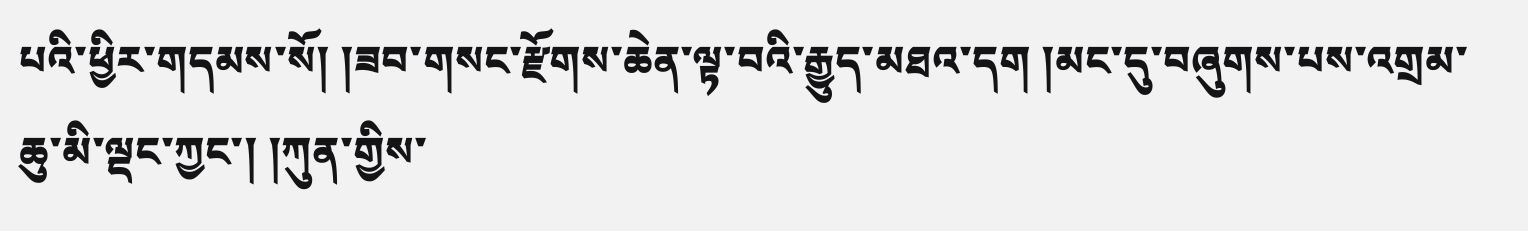པའི་ཕྱིར་གདམས་སོ། །ཟབ་གསང་རྫོགས་ཆེན་ལྟ་བའི་རྒྱུད་མཐའ་དག །མང་དུ་བཞུགས་པས་འགྲམ་ཆུ་མི་ལྡང་ཀྱང་། །ཀུན་གྱིས་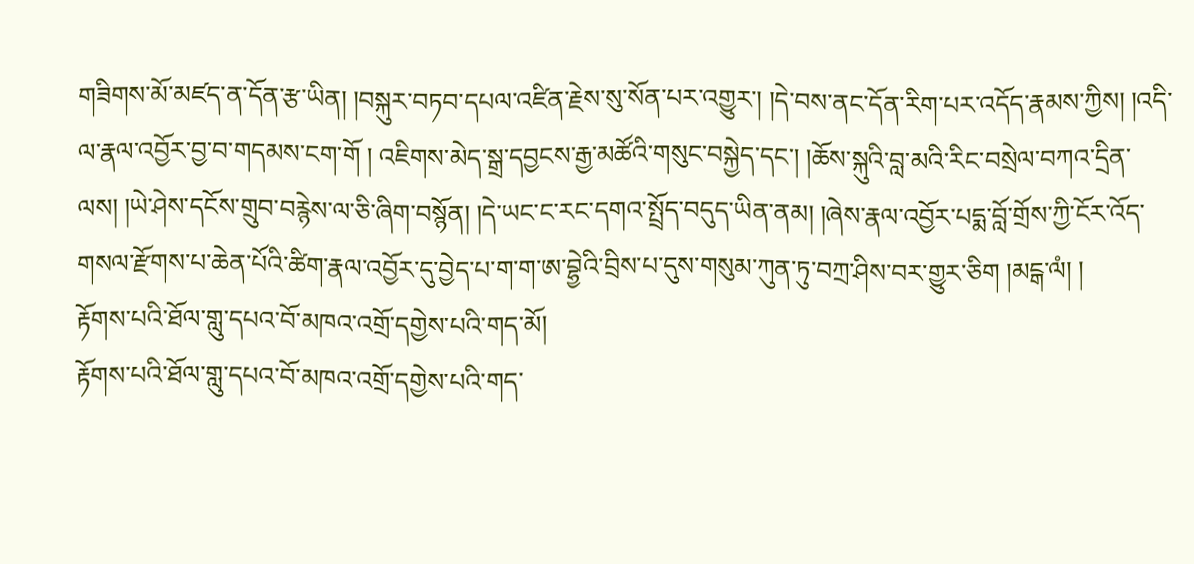གཟིགས་མོ་མཛད་ན་དོན་རྩ་ཡིན། །བསྐུར་བཏབ་དཔལ་འཛིན་རྗེས་སུ་སོན་པར་འགྱུར་། །དེ་བས་ནང་དོན་རིག་པར་འདོད་རྣམས་ཀྱིས། །འདི་ལ་རྣལ་འབྱོར་བྱ་བ་གདམས་ངག་གོ ། འཇིགས་མེད་སྒྲ་དབྱངས་རྒྱ་མཚོའི་གསུང་བསྐྱེད་དང་། །ཆོས་སྐུའི་བླ་མའི་རིང་བསྲེལ་བཀའ་དྲིན་ལས། །ཡེ་ཤེས་དངོས་གྲུབ་བརྙེས་ལ་ཅི་ཞིག་བསྙོན། །དེ་ཡང་ང་རང་དགའ་སྤྲོད་བདུད་ཡིན་ནམ། །ཞེས་རྣལ་འབྱོར་པདྨ་བློ་གྲོས་ཀྱི་ངོར་འོད་གསལ་རྫོགས་པ་ཆེན་པོའི་ཚིག་རྣལ་འབྱོར་དུ་བྱེད་པ་ག་ག་ཨ་བྷྱེའི་བྲིས་པ་དུས་གསུམ་ཀུན་ཏུ་བཀྲ་ཤིས་བར་གྱུར་ཅིག །མངྒ་ལཾ། །
རྟོགས་པའི་ཐོལ་གླུ་དཔའ་བོ་མཁའ་འགྲོ་དགྱེས་པའི་གད་མོ།
རྟོགས་པའི་ཐོལ་གླུ་དཔའ་བོ་མཁའ་འགྲོ་དགྱེས་པའི་གད་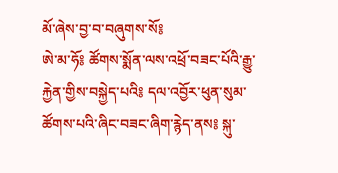མོ་ཞེས་བྱ་བ་བཞུགས་སོ༔
ཨེ་མ་ཧོ༔ ཚོགས་སྨོན་ལས་འཕྲོ་བཟང་པོའི་རྒྱུ་རྐྱེན་གྱིས་བསྐྱེད་པའི༔ དལ་འབྱོར་ཕུན་སུམ་ཚོགས་པའི་ཞིང་བཟང་ཞིག་རྙེད་ནས༔ སྐུ་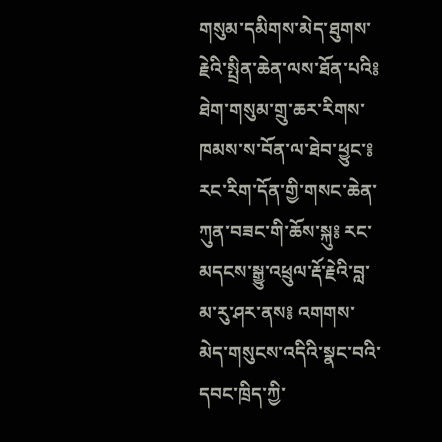གསུམ་དམིགས་མེད་ཐུགས་རྗེའི་སྤྲིན་ཆེན་ལས་ཐོན་པའི༔ ཐེག་གསུམ་གྲུ་ཆར་རིགས་ཁམས་ས་བོན་ལ་ཐེབ་ཕྱུང་༔ རང་རིག་དོན་གྱི་གསང་ཆེན་ཀུན་བཟང་གི་ཆོས་སྐུ༔ རང་མདངས་སྒྱུ་འཕྲུལ་རྡོ་རྗེའི་བླ་མ་རུ་ཤར་ནས༔ འགགས་མེད་གསུངས་འདིའི་སྣང་བའི་དབང་ཁྲིད་ཀྱི་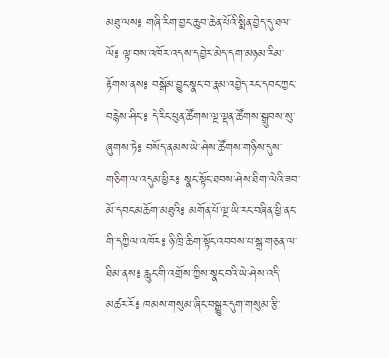མཐུ་ལས༔ གཞི་རིག་བྱང་ཆུབ་ཆེན་པོའི་སྨིན་བྱེད་དུ་ཐལ་ལོ༔ ལྟ་བས་འཁོར་འདས་དབྱེར་མེད་དག་མཉམ་རིམ་རྟོགས་ནས༔ བསྒོམ་བྱུང་སྣང་བ་རྣམ་འབྱེད་རང་དབང་ཀྱང་བརྙེས་ཤིང་༔ དེ་རིང་ཕུན་ཚོགས་ལྔ་ལྡན་ཚོགས་སྒྲུབས་སུ་ཞུགས་ཏེ༔ བསོད་ནམས་ཡེ་ཤེས་ཚོགས་གཉིས་དུས་གཅིག་ལ་འདུམ་ཕྱིར༔ སྣང་སྟོང་ཐབས་ཤེས་ཐིག་ལེའི་ཟབ་མོ་དབང་མཆོག་མཐུའི༔ མགོན་པོ་ལྔ་ཡི་རང་བཞིན་ཕྱི་ནང་གི་དཀྱིལ་འཁོར༔ ཉི་ཁྲི་ཆིག་སྟོང་འབབས་པ་སྒྲ་གཅན་ལ་ཐིམ་ནས༔ རླུང་གི་འགྲོས་ཀྱིས་སྣང་བའི་ཡེ་ཤེས་འདི་མཚར་རོ༔ ཁམས་གསུམ་ཞིང་བསྒྱུར་དུག་གསུམ་རྩི་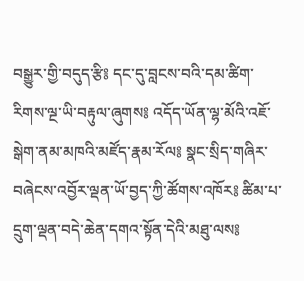བསྒྱུར་གྱི་བདུད་རྩི༔ དང་དུ་བླངས་བའི་དམ་ཚིག་རིགས་ལྔ་ཡི་བརྟུལ་ཞུགས༔ འདོད་ཡོན་ལྷ་མོའི་འཇོ་སྒེག་ནམ་མཁའི་མཛོད་རྣམ་རོལ༔ སྣང་སྲིད་གཞིར་བཞེངས་འབྱོར་ལྡན་ཡོ་བྱད་ཀྱི་ཚོགས་འཁོར༔ ཚིམ་པ་དྲུག་ལྡན་བདེ་ཆེན་དགའ་སྟོན་དེའི་མཐུ་ལས༔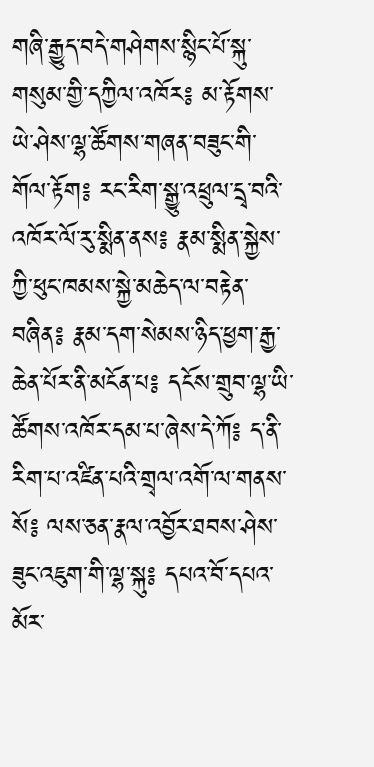གཞི་རྒྱུད་བདེ་གཤེགས་སྙིང་པོ་སྐུ་གསུམ་གྱི་དཀྱིལ་འཁོར༔ མ་རྟོགས་ཡེ་ཤེས་ལྷ་ཚོགས་གཞན་བཟུང་གི་གོལ་རྟོག༔ རང་རིག་སྒྱུ་འཕྲུལ་དྲྭ་བའི་འཁོར་ལོ་རུ་སྨིན་ནས༔ རྣམ་སྨིན་སྐྱེས་ཀྱི་ཕུང་ཁམས་སྐྱེ་མཆེད་ལ་བརྟེན་བཞིན༔ རྣམ་དག་སེམས་ཉིད་ཕྱག་རྒྱ་ཆེན་པོར་ནི་མངོན་པ༔ དངོས་གྲུབ་ལྷ་ཡི་ཚོགས་འཁོར་དམ་པ་ཞེས་དེ་ཀོ༔ ད་ནི་རིག་པ་འཛིན་པའི་གྲྭལ་འགོ་ལ་གནས་སོ༔ ལས་ཅན་རྣལ་འབྱོར་ཐབས་ཤེས་ཟུང་འཇུག་གི་ལྷ་སྐུ༔ དཔའ་བོ་དཔའ་མོར་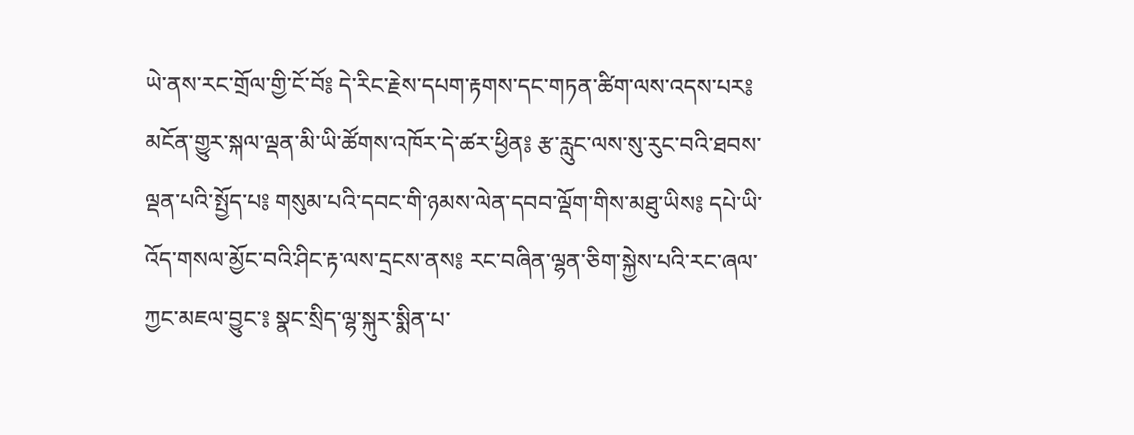ཡེ་ནས་རང་གྲོལ་གྱི་ངོ་བོ༔ དེ་རིང་རྗེས་དཔག་རྟགས་དང་གཏན་ཚིག་ལས་འདས་པར༔ མངོན་གྱུར་སྐལ་ལྡན་མི་ཡི་ཚོགས་འཁོར་དེ་ཚར་ཕྱིན༔ རྩ་རླུང་ལས་སུ་རུང་བའི་ཐབས་ལྡན་པའི་སྤྱོད་པ༔ གསུམ་པའི་དབང་གི་ཉམས་ལེན་དབབ་ལྡོག་གིས་མཐུ་ཡིས༔ དཔེ་ཡི་འོད་གསལ་མྱོང་བའི་ཤིང་རྟ་ལས་དྲངས་ནས༔ རང་བཞིན་ལྷན་ཅིག་སྐྱེས་པའི་རང་ཞལ་ཀྱང་མཇལ་བྱུང་༔ སྣང་སྲིད་ལྷ་སྐུར་སྨིན་པ་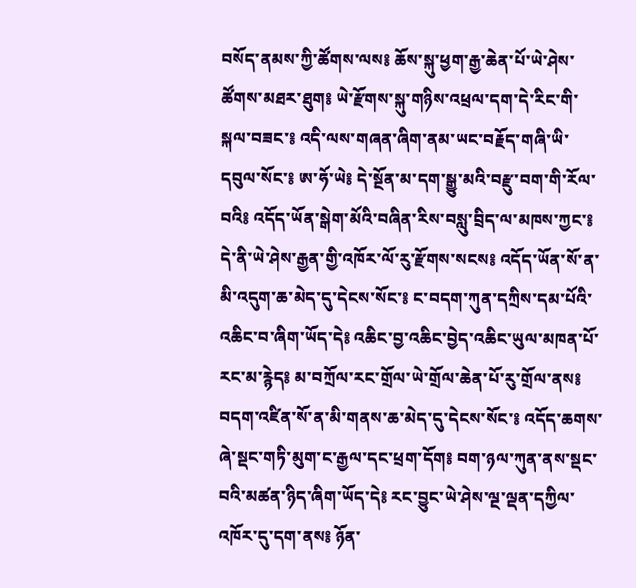བསོད་ནམས་ཀྱི་ཚོགས་ལས༔ ཆོས་སྐུ་ཕྱག་རྒྱ་ཆེན་པོ་ཡེ་ཤེས་ཚོགས་མཐར་ཐུག༔ ཡེ་རྫོགས་སྐུ་གཉིས་འཕྲལ་དག་དེ་རིང་གི་སྐལ་བཟང་༔ འདི་ལས་གཞན་ཞིག་ནམ་ཡང་བརྗོད་གཞི་ཡི་དབུལ་སོང་༔ ཨ་ཧོ་ཡེ༔ དེ་སྔོན་མ་དག་སྒྱུ་མའི་བརྫུ་བག་གི་རོལ་བའི༔ འདོད་ཡོན་སྒེག་མོའི་བཞིན་རིས་བསླུ་བྲིད་ལ་མཁས་ཀྱང་༔ དེ་ནི་ཡེ་ཤེས་རྒྱན་གྱི་འཁོར་ལོ་རུ་རྫོགས་སངས༔ འདོད་ཡོན་སོ་ན་མི་འདུག་ཆ་མེད་དུ་དེངས་སོང་༔ ང་བདག་ཀུན་དཀྲིས་དམ་པོའི་འཆིང་བ་ཞིག་ཡོད་དེ༔ འཆིང་བྱ་འཆིང་བྱེད་འཆིང་ཡུལ་མཁན་པོ་རང་མ་རྙེད༔ མ་བཀྲོལ་རང་གྲོལ་ཡེ་གྲོལ་ཆེན་པོ་རུ་གྲོལ་ནས༔ བདག་འཛིན་སོ་ན་མི་གནས་ཆ་མེད་དུ་དེངས་སོང་༔ འདོད་ཆགས་ཞེ་སྡང་གཏི་མུག་ང་རྒྱལ་དང་ཕྲག་དོག༔ བག་ཉལ་ཀུན་ནས་སྡང་བའི་མཚན་ཉིད་ཞིག་ཡོད་དེ༔ རང་བྱུང་ཡེ་ཤེས་ལྔ་ལྡན་དཀྱིལ་འཁོར་དུ་དག་ནས༔ ཉོན་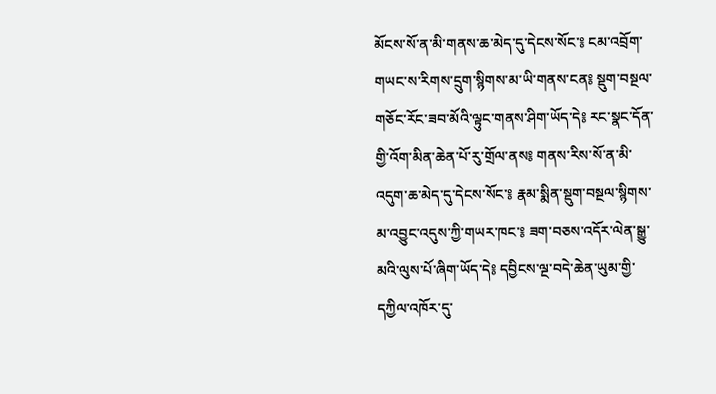མོངས་སོ་ན་མི་གནས་ཆ་མེད་དུ་དེངས་སོང་༔ ངམ་འབྲོག་གཡང་ས་རིགས་དྲུག་སྙིགས་མ་ཡི་གནས་ངན༔ སྡུག་བསྔལ་གཅོང་རོང་ཟབ་མོའི་ལྟུང་གནས་ཤིག་ཡོད་དེ༔ རང་སྣང་དོན་གྱི་འོག་མིན་ཆེན་པོ་རུ་གྲོལ་ནས༔ གནས་རིས་སོ་ན་མི་འདུག་ཆ་མེད་དུ་དེངས་སོང་༔ རྣམ་སྨིན་སྡུག་བསྔལ་སྙིགས་མ་འབྱུང་འདུས་ཀྱི་གཡར་ཁང་༔ ཟག་བཅས་འདོར་ལེན་སྒྱུ་མའི་ལུས་པོ་ཞིག་ཡོད་དེ༔ དབྱིངས་ལྔ་བདེ་ཆེན་ཡུམ་གྱི་དཀྱིལ་འཁོར་དུ་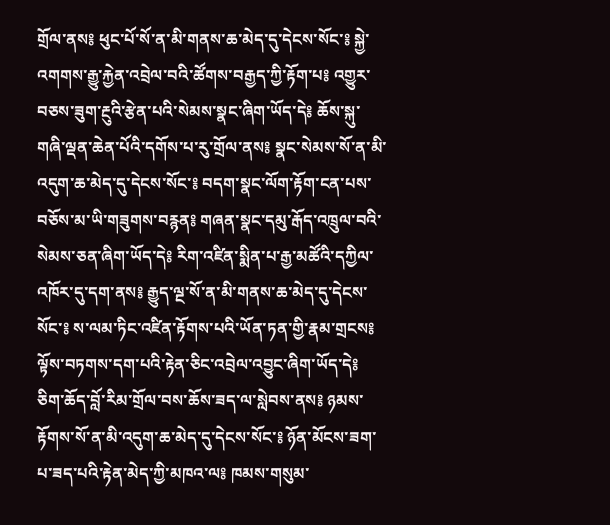གྲོལ་ནས༔ ཕུང་པོ་སོ་ན་མི་གནས་ཆ་མེད་དུ་དེངས་སོང་༔ སྐྱེ་འགགས་རྒྱུ་རྐྱེན་འབྲེལ་བའི་ཚོགས་བརྒྱད་ཀྱི་རྟོག་པ༔ འགྱུར་བཅས་ཟུག་རྔུའི་རྩེན་པའི་སེམས་སྣང་ཞིག་ཡོད་དེ༔ ཆོས་སྐུ་གཞི་ལྡན་ཆེན་པོའི་དགོས་པ་རུ་གྲོལ་ནས༔ སྣང་སེམས་སོ་ན་མི་འདུག་ཆ་མེད་དུ་དེངས་སོང་༔ བདག་སྣང་ལོག་རྟོག་ངན་པས་བཅོས་མ་ཡི་གཟུགས་བརྙན༔ གཞན་སྣང་དམུ་རྒོད་འཁྲུལ་བའི་སེམས་ཅན་ཞིག་ཡོད་དེ༔ རིག་འཛིན་སྨིན་པ་རྒྱ་མཚོའི་དཀྱིལ་འཁོར་དུ་དག་ནས༔ རྒྱུད་ལྔ་སོ་ན་མི་གནས་ཆ་མེད་དུ་དེངས་སོང་༔ ས་ལམ་ཏིང་འཛིན་རྟོགས་པའི་ཡོན་ཏན་གྱི་རྣམ་གྲངས༔ ལྟོས་བཏགས་དག་པའི་རྟེན་ཅིང་འབྲེལ་འབྱུང་ཞིག་ཡོད་དེ༔ ཅིག་ཆོད་བློ་རིམ་གྲོལ་བས་ཆོས་ཟད་ལ་སླེབས་ནས༔ ཉམས་རྟོགས་སོ་ན་མི་འདུག་ཆ་མེད་དུ་དེངས་སོང་༔ ཉོན་མོངས་ཟག་པ་ཟད་པའི་རྟེན་མེད་ཀྱི་མཁའ་ལ༔ ཁམས་གསུམ་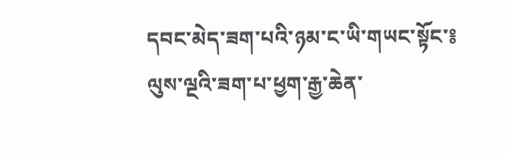དབང་མེད་ཟག་པའི་ཉམ་ང་ཡི་གཡང་སྟོང་༔ ལུས་ལྔའི་ཟག་པ་ཕྱག་རྒྱ་ཆེན་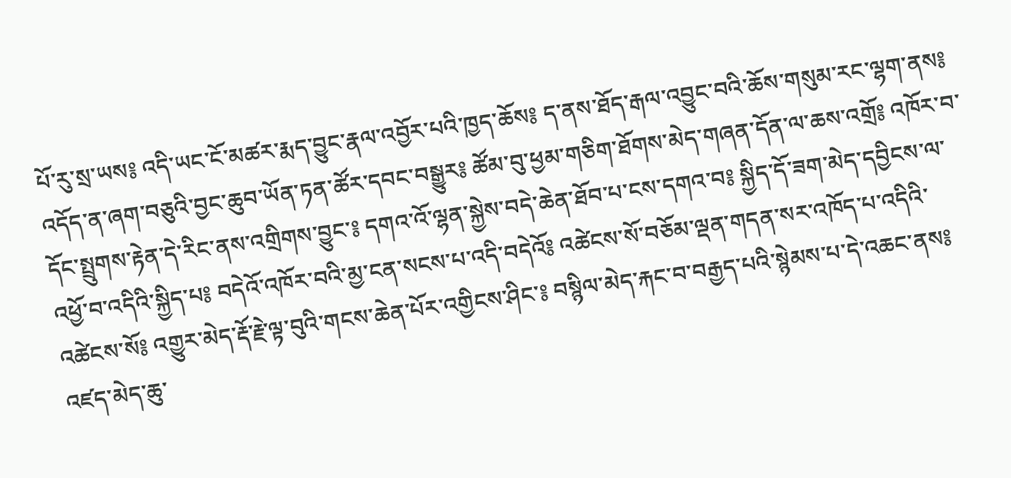པོ་རུ་སྲ་ཡས༔ འདི་ཡང་ངོ་མཚར་རྨད་བྱུང་རྣལ་འབྱོར་པའི་ཁྱད་ཆོས༔ ད་ནས་ཐོད་རྒལ་འབྱུང་བའི་ཆོས་གསུམ་རང་ལྷག་ནས༔ འདོད་ན་ཞག་བཅུའི་བྱང་ཆུབ་ཡོན་ཏན་ཚོར་དབང་བསྒྱུར༔ ཚོམ་བུ་ཕྱམ་གཅིག་ཐོགས་མེད་གཞན་དོན་ལ་ཆས་འགྲོ༔ འཁོར་བ་དོང་སྤྲུགས་རྟེན་དེ་རིང་ནས་འགྲིགས་བྱུང་༔ དགའ་འོ་ལྷན་སྐྱེས་བདེ་ཆེན་ཐོབ་པ་ངས་དགའ་བ༔ སྐྱིད་དོ་ཟག་མེད་དབྱིངས་ལ་འཕྱོ་བ་འདིའི་སྐྱིད་པ༔ བདེའོ་འཁོར་བའི་མྱ་ངན་སངས་པ་འདི་བདེའོ༔ འཚེངས་སོ་བཅོམ་ལྡན་གདན་སར་འཁོད་པ་འདིའི་འཚེངས་སོ༔ འགྱུར་མེད་རྡོ་རྗེ་ལྟ་བུའི་གངས་ཆེན་པོར་འགྱིངས་ཤིང་༔ བསྙིལ་མེད་རྐང་བ་བརྒྱད་པའི་སྙེམས་པ་དེ་འཆང་ནས༔ འཛད་མེད་ཆུ་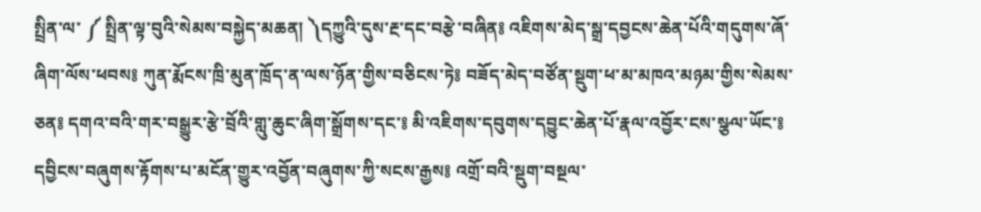སྤྲིན་ལ་ ༼ སྤྲིན་ལྟ་བུའི་སེམས་བསྐྱེད་མཆན། ༽དཀྱུའི་དུས་རྔ་དང་བརྩེ་བཞིན༔ འཇིགས་མེད་སྒྲ་དབྱངས་ཆེན་པོའི་གདུགས་ཞོ་ཞིག་ལོས་ཕབས༔ ཀུན་རྨོངས་ཁྲི་མུན་ཁྲོད་ན་ལས་ཉོན་གྱིས་བཅིངས་ཏེ༔ བཟོད་མེད་བཙོན་སྡུག་ཕ་མ་མཁའ་མཉམ་གྱིས་སེམས་ཅན༔ དགའ་བའི་གར་བསྒྱུར་རྩེ་བྲོའི་གླུ་ཆུང་ཞིག་སྒྲོགས་དང་༔ མི་འཇིགས་དབུགས་དབྱུང་ཆེན་པོ་རྣལ་འབྱོར་ངས་སྩལ་ཡོང་༔ དབྱིངས་བཞུགས་རྟོགས་པ་མངོན་གྱུར་འབྱོན་བཞུགས་ཀྱི་སངས་རྒྱས༔ འགྲོ་བའི་སྡུག་བསྔལ་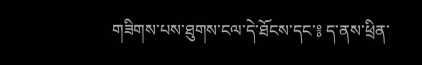གཟིགས་པས་ཐུགས་ངལ་དེ་ཐོངས་དང་༔ ད་ནས་ཕྲིན་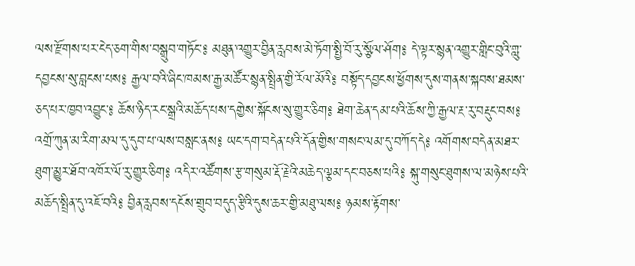ལས་རྫོགས་པར་ངེད་ཅག་གིས་བསྒྲུབ་གཏོང་༔ མཐུན་འགྱུར་བྱིན་རླབས་མེ་ཏོག་སྤྱི་བོ་རུ་སྩོལ་ཤོག༔ དེ་ལྟར་སྙན་འགྱུར་གླིང་བུའི་གླུ་དབྱངས་སུ་བླངས་པས༔ རྒྱལ་བའི་ཞིང་ཁམས་རྒྱ་མཚོར་སྙན་སྤྲིན་གྱི་རོལ་མོའི༔ བསྟོད་དབྱངས་ཕྱོགས་དུས་གནས་སྐབས་ཐམས་ཅད་པར་ཁྱབ་འབྱུང་༔ ཆོས་ཉིད་རང་སྒྲའི་མཆོད་པས་དགྱེས་སྐོངས་སུ་གྱུར་ཅིག༔ ཐེག་ཆེན་དམ་པའི་ཆོས་ཀྱི་རྒྱལ་རྔ་རུ་བརྡུང་བས༔ འགྲོ་ཀུན་མ་རིག་མལ་དུ་དུབ་པ་ལས་བསླང་ནས༔ ཡང་དག་བདེན་པའི་དོན་གྱིས་གསང་ལམ་དུ་བཀོད་དེ༔ འགོགས་བདེན་མཐར་ཐུག་མྱུར་ཐོབ་འཁོར་ལོ་རུ་གྱུར་ཅིག༔ འདིར་འཚོགས་རྩ་གསུམ་རྡོ་རྗེའི་མཆེད་ལྕམ་དང་བཅས་པའི༔ སྐུ་གསུང་ཐུགས་ལ་མཉེས་པའི་མཆོད་སྤྲིན་དུ་འཇོ་བའི༔ བྱིན་རླབས་དངོས་གྲུབ་བདུད་རྩིའི་དུས་ཆར་གྱི་མཐུ་ལས༔ ཉམས་རྟོགས་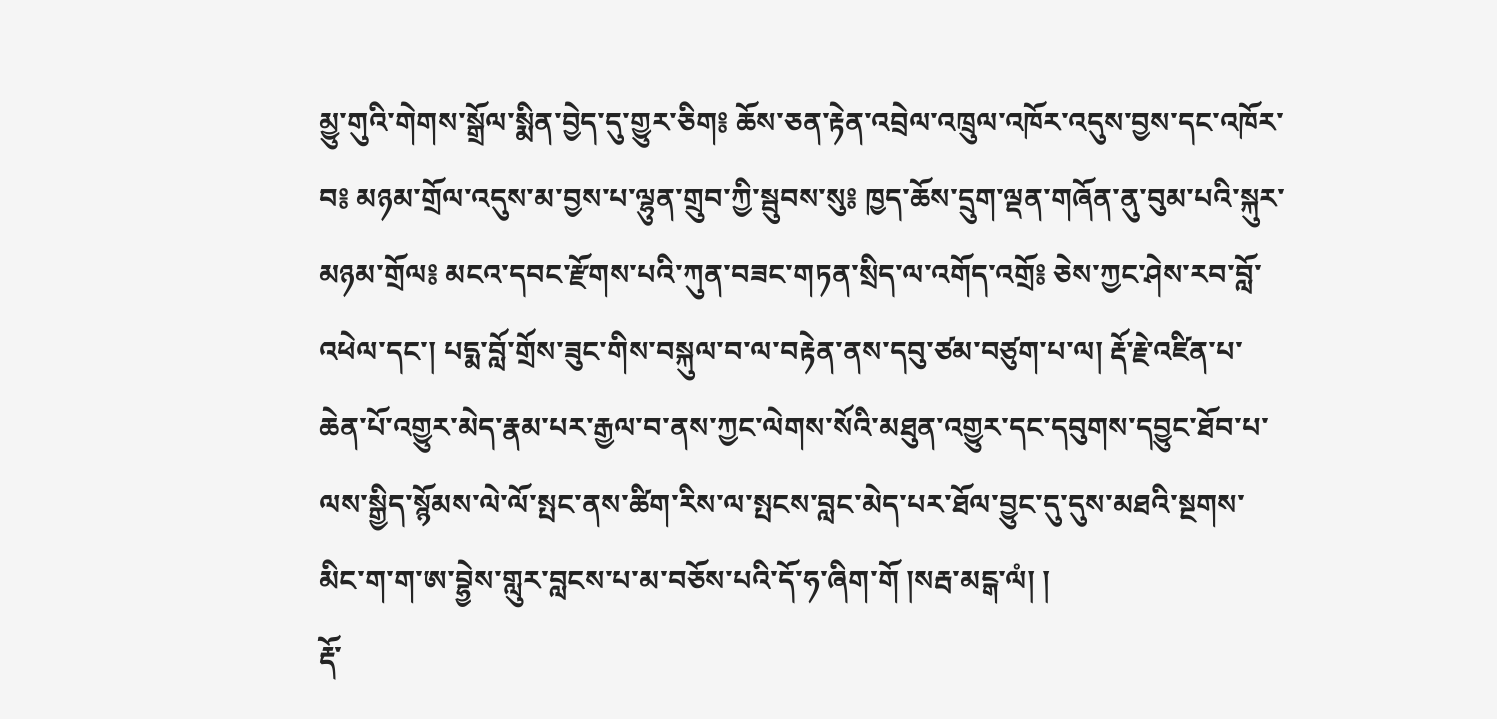མྱུ་གུའི་གེགས་སྒྲོལ་སྨིན་བྱེད་དུ་གྱུར་ཅིག༔ ཆོས་ཅན་རྟེན་འབྲེལ་འཁྲུལ་འཁོར་འདུས་བྱས་དང་འཁོར་བ༔ མཉམ་གྲོལ་འདུས་མ་བྱས་པ་ལྷུན་གྲུབ་ཀྱི་སྦུབས་སུ༔ ཁྱད་ཆོས་དྲུག་ལྡན་གཞོན་ནུ་བུམ་པའི་སྐུར་མཉམ་གྲོལ༔ མངའ་དབང་རྫོགས་པའི་ཀུན་བཟང་གཏན་སྲིད་ལ་འགོད་འགྲོ༔ ཅེས་ཀྱང་ཤེས་རབ་བློ་འཕེལ་དང་། པདྨ་བློ་གྲོས་ཟུང་གིས་བསྐུལ་བ་ལ་བརྟེན་ནས་དབུ་ཙམ་བཙུག་པ་ལ། རྡོ་རྗེ་འཛིན་པ་ཆེན་པོ་འགྱུར་མེད་རྣམ་པར་རྒྱལ་བ་ནས་ཀྱང་ལེགས་སོའི་མཐུན་འགྱུར་དང་དབུགས་དབྱུང་ཐོབ་པ་ལས་སྒྱིད་སྙོམས་ལེ་ལོ་སྤང་ནས་ཚིག་རིས་ལ་སྤངས་བླང་མེད་པར་ཐོལ་བྱུང་དུ་དུས་མཐའི་སྔགས་མིང་ག་ག་ཨ་བྷྱེས་གླུར་བླངས་པ་མ་བཅོས་པའི་དོ་ཧ་ཞིག་གོ །སརྦ་མངྒ་ལཾ། །
རྡོ་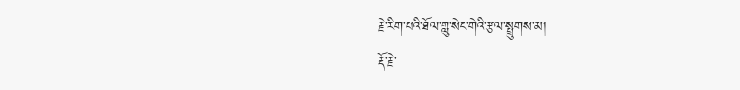རྗེ་རིག་པའི་ཐོལ་གླུ་སེང་གེའི་རྩལ་སྤྲུགས་མ།
རྡོ་རྗེ་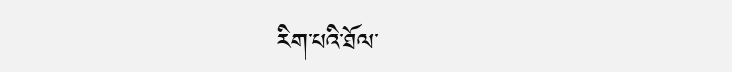རིག་པའི་ཐོལ་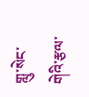གླུ་སེང་གེའི་རྩལ་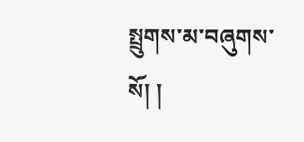སྤྲུགས་མ་བཞུགས་སོ། །